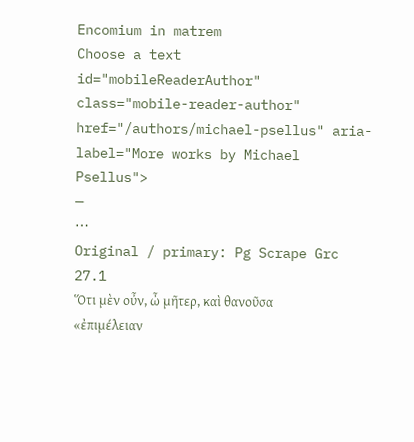Encomium in matrem
Choose a text
id="mobileReaderAuthor" class="mobile-reader-author" href="/authors/michael-psellus" aria-label="More works by Michael Psellus">
—
⋯
Original / primary: Pg Scrape Grc
27.1
Ὅτι μὲν οὖν, ὦ μῆτερ, καὶ θανοῦσα «ἐπιμέλειαν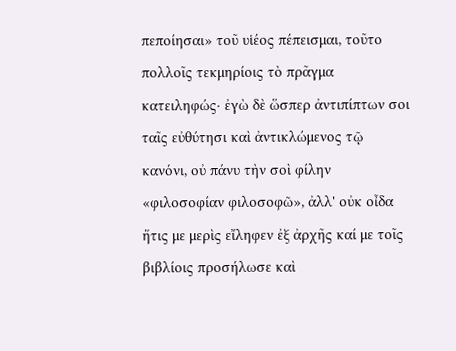πεποίησαι» τοῦ υἱέος πέπεισμαι, τοῦτο πολλοῖς τεκμηρίοις τὸ πρᾶγμα κατειληφώς· ἐγὼ δὲ ὥσπερ ἀντιπίπτων σοι ταῖς εὐθύτησι καὶ ἀντικλώμενος τῷ κανόνι, οὐ πάνυ τὴν σοὶ φίλην «φιλοσοφίαν φιλοσοφῶ», ἀλλ' οὐκ οἶδα ἥτις με μερὶς εἴληφεν ἐξ ἀρχῆς καί με τοῖς βιβλίοις προσήλωσε καὶ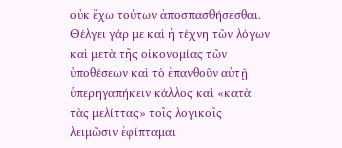οὐκ ἔχω τούτων ἀποσπασθήσεσθαι. Θέλγει γάρ με καὶ ἡ τέχνη τῶν λόγων καὶ μετὰ τῆς οἰκονομίας τῶν ὑποθέσεων καὶ τὸ ἐπανθοῦν αὐτῇ ὑπερηγαπήκειν κάλλος καὶ «κατὰ τὰς μελίττας» τοῖς λογικοῖς λειμῶσιν ἐφίπταμαι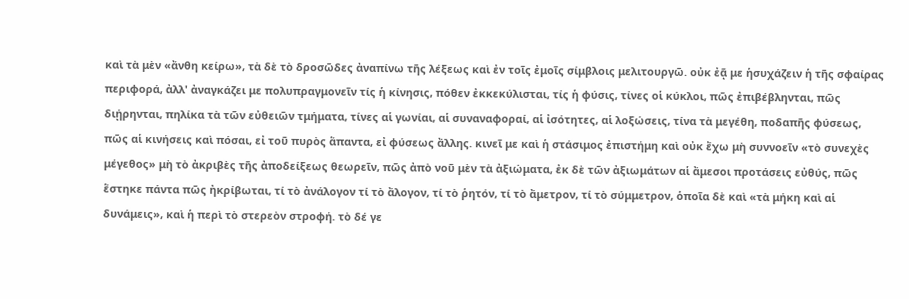καὶ τὰ μὲν «ἄνθη κείρω», τὰ δὲ τὸ δροσῶδες ἀναπίνω τῆς λέξεως καὶ ἐν τοῖς ἐμοῖς σίμβλοις μελιτουργῶ. οὐκ ἐᾷ με ἡσυχάζειν ἡ τῆς σφαίρας περιφορά, ἀλλ' ἀναγκάζει με πολυπραγμονεῖν τίς ἡ κίνησις, πόθεν ἐκκεκύλισται, τίς ἡ φύσις, τίνες οἱ κύκλοι, πῶς ἐπιβέβληνται, πῶς διῄρηνται, πηλίκα τὰ τῶν εὐθειῶν τμήματα, τίνες αἱ γωνίαι, αἱ συναναφοραί, αἱ ἰσότητες, αἱ λοξώσεις, τίνα τὰ μεγέθη, ποδαπῆς φύσεως, πῶς αἱ κινήσεις καὶ πόσαι, εἰ τοῦ πυρὸς ἅπαντα, εἰ φύσεως ἄλλης. κινεῖ με καὶ ἡ στάσιμος ἐπιστήμη καὶ οὐκ ἔχω μὴ συννοεῖν «τὸ συνεχὲς μέγεθος» μὴ τὸ ἀκριβὲς τῆς ἀποδείξεως θεωρεῖν, πῶς ἀπὸ νοῦ μὲν τὰ ἀξιώματα, ἐκ δὲ τῶν ἀξιωμάτων αἱ ἄμεσοι προτάσεις εὐθύς, πῶς ἕστηκε πάντα πῶς ἠκρίβωται, τί τὸ ἀνάλογον τί τὸ ἄλογον, τί τὸ ῥητόν, τί τὸ ἄμετρον, τί τὸ σύμμετρον, ὁποῖα δὲ καὶ «τὰ μήκη καὶ αἱ δυνάμεις», καὶ ἡ περὶ τὸ στερεὸν στροφή. τὸ δέ γε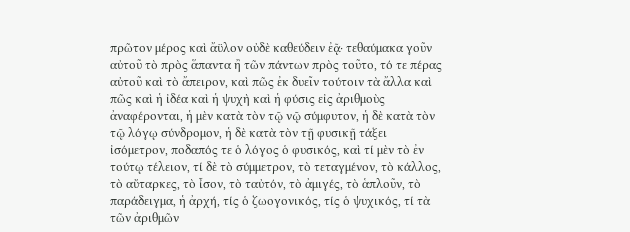πρῶτον μέρος καὶ ἄϋλον οὐδὲ καθεύδειν ἐᾷ· τεθαύμακα γοῦν αὐτοῦ τὸ πρὸς ἅπαντα ἢ τῶν πάντων πρὸς τοῦτο, τό τε πέρας αὐτοῦ καὶ τὸ ἄπειρον, καὶ πῶς ἐκ δυεῖν τούτοιν τὰ ἄλλα καὶ πῶς καὶ ἡ ἰδέα καὶ ἡ ψυχὴ καὶ ἡ φύσις εἰς ἀριθμοὺς ἀναφέρονται, ἡ μὲν κατὰ τὸν τῷ νῷ σύμφυτον, ἡ δὲ κατὰ τὸν τῷ λόγῳ σύνδρομον, ἡ δὲ κατὰ τὸν τῇ φυσικῇ τάξει ἰσόμετρον, ποδαπός τε ὁ λόγος ὁ φυσικός, καὶ τί μὲν τὸ ἐν τούτῳ τέλειον, τί δὲ τὸ σύμμετρον, τὸ τεταγμένον, τὸ κάλλος, τὸ αὔταρκες, τὸ ἶσον, τὸ ταὐτόν, τὸ ἀμιγές, τὸ ἁπλοῦν, τὸ παράδειγμα, ἡ ἀρχή, τίς ὁ ζωογονικός, τίς ὁ ψυχικός, τί τὰ τῶν ἀριθμῶν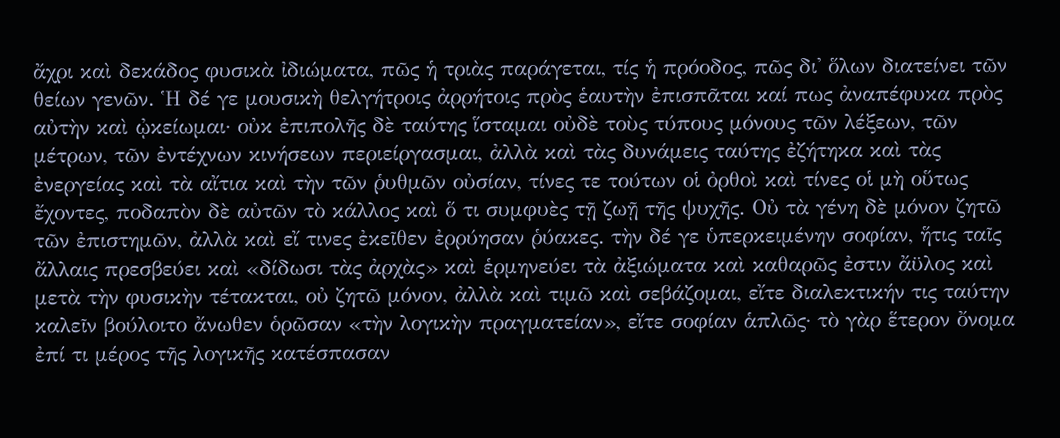ἄχρι καὶ δεκάδος φυσικὰ ἰδιώματα, πῶς ἡ τριὰς παράγεται, τίς ἡ πρόοδος, πῶς δι' ὅλων διατείνει τῶν θείων γενῶν. Ἡ δέ γε μουσικὴ θελγήτροις ἀρρήτοις πρὸς ἑαυτὴν ἐπισπᾶται καί πως ἀναπέφυκα πρὸς αὐτὴν καὶ ᾠκείωμαι· οὐκ ἐπιπολῆς δὲ ταύτης ἵσταμαι οὐδὲ τοὺς τύπους μόνους τῶν λέξεων, τῶν μέτρων, τῶν ἐντέχνων κινήσεων περιείργασμαι, ἀλλὰ καὶ τὰς δυνάμεις ταύτης ἐζήτηκα καὶ τὰς ἐνεργείας καὶ τὰ αἴτια καὶ τὴν τῶν ῥυθμῶν οὐσίαν, τίνες τε τούτων οἱ ὀρθοὶ καὶ τίνες οἱ μὴ οὕτως ἔχοντες, ποδαπὸν δὲ αὐτῶν τὸ κάλλος καὶ ὅ τι συμφυὲς τῇ ζωῇ τῆς ψυχῆς. Οὐ τὰ γένη δὲ μόνον ζητῶ τῶν ἐπιστημῶν, ἀλλὰ καὶ εἴ τινες ἐκεῖθεν ἐρρύησαν ῥύακες. τὴν δέ γε ὑπερκειμένην σοφίαν, ἥτις ταῖς ἄλλαις πρεσβεύει καὶ «δίδωσι τὰς ἀρχὰς» καὶ ἑρμηνεύει τὰ ἀξιώματα καὶ καθαρῶς ἐστιν ἄϋλος καὶ μετὰ τὴν φυσικὴν τέτακται, οὐ ζητῶ μόνον, ἀλλὰ καὶ τιμῶ καὶ σεβάζομαι, εἴτε διαλεκτικήν τις ταύτην καλεῖν βούλοιτο ἄνωθεν ὁρῶσαν «τὴν λογικὴν πραγματείαν», εἴτε σοφίαν ἁπλῶς· τὸ γὰρ ἕτερον ὄνομα ἐπί τι μέρος τῆς λογικῆς κατέσπασαν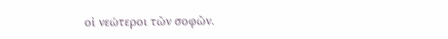οἱ νεώτεροι τῶν σοφῶν.